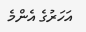އަހަރުގެ އެންމެ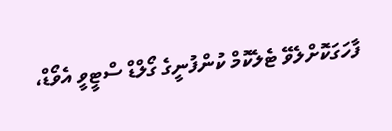ފާހަގަކޮށްލެވޭ ޓެލެކޮމް ކުންފުނީގެ ގޯލްޑް ސްޓީވީ އެވޯޑް،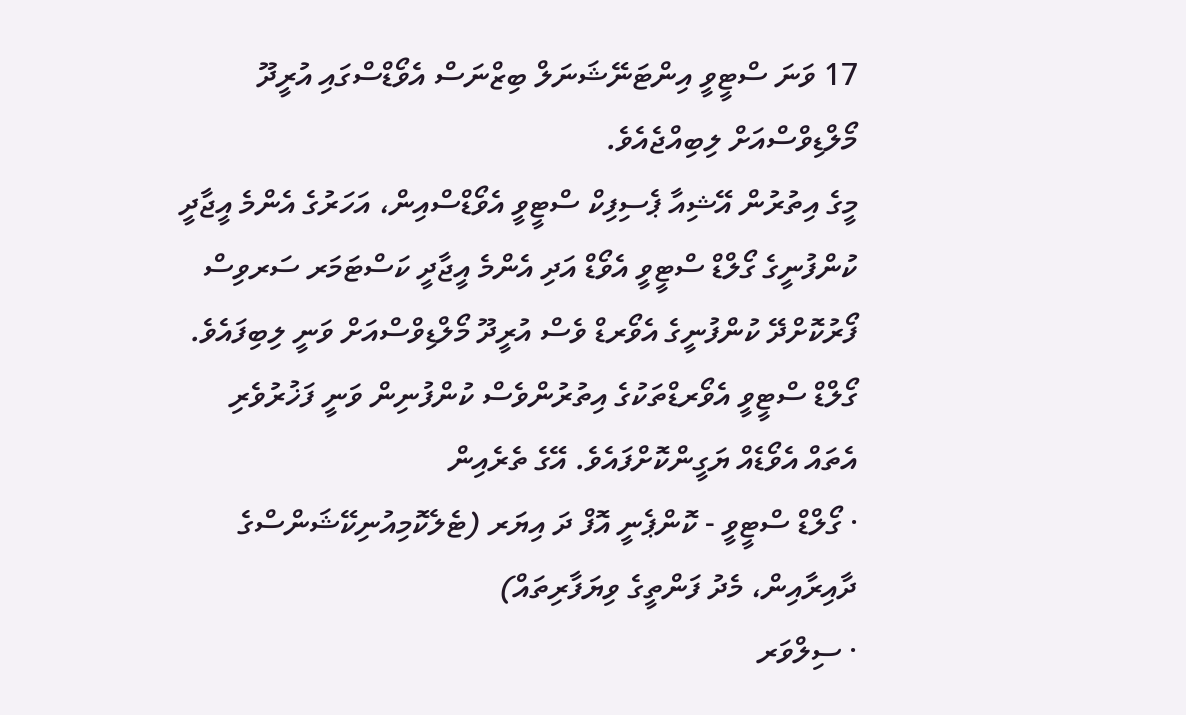17 ވަނަ ސްޓީވީ އިންޓަނޭޝަނަލް ބިޒްނަސް އެވޯޑްސްގައި އުރީދޫ މޯލްޑިވްސްއަށް ލިބިއްޖެއެވެ.
މީގެ އިތުރުން އޭޝިއާ ޕެސިފިކް ސްޓީވީ އެވޯޑްސްއިން، އަހަރުގެ އެންމެ އީޖާދީ ކުންފުނީގެ ގޯލްޑް ސްޓީވީ އެވޯޑް އަދި އެންމެ އީޖާދީ ކަސްޓަމަރ ސަރވިސް ފޯރުކޮށްދޭ ކުންފުނީގެ އެވޯރޑް ވެސް އުރީދޫ މޯލްޑިވްސްއަށް ވަނީ ލިބިފައެވެ.
ގޯލްޑް ސްޓީވީ އެވޯރޑްތަކުގެ އިތުރުންވެސް ކުންފުނިން ވަނީ ފަޚުރުވެރި އެތައް އެވޯޑެއް ޔަގީންކޮށްފައެވެ. އޭގެ ތެރެއިން
· ގޯލްޑް ސްޓީވީ - ކޮންޕެނީ އޮފް ދަ އިޔަރ (ޓެލެކޮމިއުނިކޭޝަންސްގެ ދާއިރާއިން، މެދު ފަންތީގެ ވިޔަފާރިތައް)
· ސިލްވަރ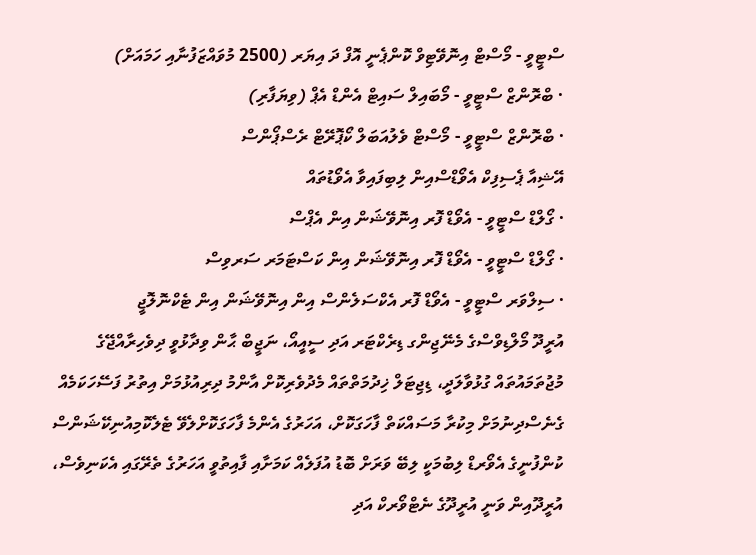ސްޓީވީ - މޯސްޓް އިނޮވޭޓިވް ކޮންޕެނީ އޮފް ދަ އިޔަރ (2500 މުވައްޒަފުނާއި ހަމައަށް)
· ބްރޮންޒް ސްޓީވީ - މޯބައިލް ސައިޓް އެންޑް އެޕް (ވިޔަފާރި)
· ބްރޮންޒް ސްޓީވީ - މޯސްޓް ވެލުއަބަލް ކޯޕޮރޭޓް ރެސްޕޯންސް
އޭޝިއާ ޕެސިފިކް އެވޯޑްސްއިން ލިބިފައިވާ އެވޯޑުތައް
· ގޯލްޑް ސްޓީވީ - އެވޯޑް ފޮރ އިނޮވޭޝަން އިން އެޕްސް
· ގޯލްޑް ސްޓީވީ - އެވޯޑް ފޮރ އިނޮވޭޝަން އިން ކަސްޓަމަރ ސަރވިސް
· ސިލްވަރ ސްޓީވީ - އެވޯޑް ފޮރ އެކްސަލެންސް އިން އިނޮވޭޝަން އިން ޓެކްނޮލޮޖީ
އުރީދޫ މޯލްޑިވްސްގެ މެނޭޖިންގ ޑިރެކްޓަރ އަދި ސީއީއޯ، ނަޖީބް ޙާން ވިދާޅުވީ ދިވެހިރާއްޖޭގެ މުޖުތަމައުތައް ގުޅުވާލަދީ، ޑިޖިޓަލް ޚިދުމަތްތައް މެދުވެރިކޮށް އާންމު ދިރިއުޅުމަށް އިތުރު ފަސޭހަކަމެއް ގެނެސްދިނުމަށް މިކުރާ މަސައްކަތް ފާހަގަކޮށް، އަހަރުގެ އެންމެ ފާހަގަކޮށްލެވޭ ޓެލެކޮމިއުނިކޭޝަންސް ކުންފުނީގެ އެވޯރޑް ލިބުމަކީ ލިބޭ ވަރަށް ބޮޑު އުފަލެއް ކަމަށާއި ފާއިތުވީ އަހަރުގެ ތެރޭގައި އެކަނިވެސް، އުރީދޫއިން ވަނީ އުރީދޫގެ ނެޓްވޯރކް އަދި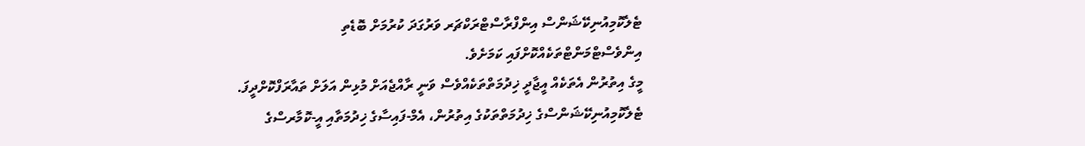ޓެލެކޮމިއުނިކޭޝަންސް އިންފްރާސްޓްރަކްޗަރ ވަރުގަދަ ކުރުމަށް ބޮޑެތި އިންވެސްޓްމަންޓްތަކެއްކޮށްފައި ކަމަށެވެ.
މީގެ އިތުރުން އެތަކެއް އީޖާދީ ޚިދުމަތްތަކެއްވެސް ވަނީ ރާއްޖެއަށް މުޅިން އަލަށް ތައާރަފްކޮށްދީފަ. ޓެލެކޮމިއުނިކޭޝަންސްގެ ޚިދުމަތްތަކުގެ އިތުރުން، އެމް-ފައިސާގެ ޚިދުމަތާއި އީ-ކޮމާރސްގެ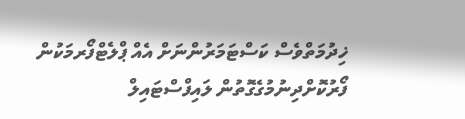ޚިދުމަތްވެސް ކަސްޓަމަރުންނަށް އެއް ޕްލެޓްފޯރމަކުން ފޯރުކޮށްދިނުމުގެގޮތުން ލައިފްސްޓައިލް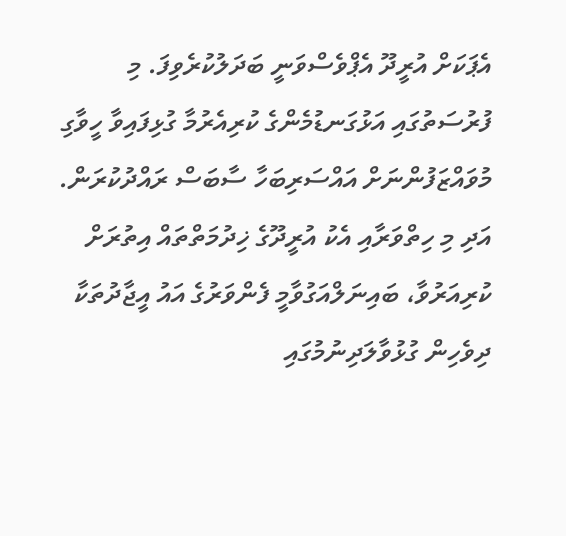އެޕަކަށް އުރީދޫ އެޕްވެސްވަނީ ބަދަލުކުރެވިފަ. މި ފުރުސަތުގައި އަޅުގަނޑުމެންގެ ކުރިއެރުމާ ގުޅިފައިވާ ހީވާގި މުވައްޒަފުންނަށް އައްސަރިބަހާ ސާބަސް ރައްދުކުރަން. އަދި މި ހިތްވަރާއި އެކު އުރީދޫގެ ޚިދުމަތްތައް އިތުރަށް ކުރިއަރުވާ، ބައިނަލްއަގުވާމީ ފެންވަރުގެ އައު އީޖާދުތަކާ ދިވެހިން ގުޅުވާލަދިނުމުގައި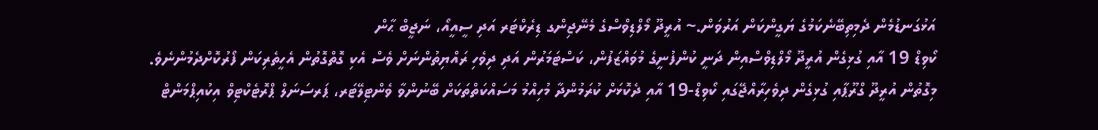އަޅުގަނޑުމެން ދެމިތިބޭނެކަމުގެ ޔަގީންކަން އަރުވަން.~ އުރީދޫ މޯލްޑިވްސްގެ މެނޭޖިންގ ޑިރެކްޓަރ އަދި ސީއީއޯ، ނަޖީބް ޙާން
ކޯވިޑް 19 އާއި ގުޅިގެން އުރީދޫ މޯލްޑިވްސްއިން ދަނީ ކުންފުނީގެ މުވައްޒަފުން، ކަސްޓަމަރުން އަދި ދިވެހި ރައްޔިތުންނަށް ވެސް އެކި ގޮތްގޮތުން އެހީތެރިކަން ފޯރުކޮށްދެމުންނެވެ.
މިގޮތުން އުރީދޫ ގްރޫޕާއި ގުޅިގެން ދިވެހިރާއްޖޭގައި ކޯވިޑް-19 އާއި ދެކޮޅަށް ކުރަމުންދާ މުހިއްމު މަސައްކަތްތަކަށް ބޭނުންވާ ވެންޓިލޭޓަރ، ޕަރސަނަލް ޕްރޮޓެކްޓިވް އިކުއިޕްމަންޓް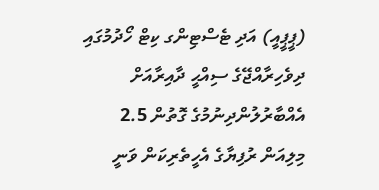(ޕީޕީއީ) އަދި ޓެސްޓިންގ ކިޓް ހޯދުމުގައި ދިވެހިރާއްޖޭގެ ސިއްޙީ ދާއިރާއަށް އެއްބާރުލުންދިނުމުގެ ގޮތުން 2.5 މިލިއަން ރުފިޔާގެ އެހީތެރިކަން ވަނީ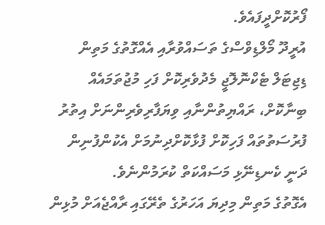ފޯރުކޮށްދީފައެވެ.
އުރީދޫ މޯލްޑިވްސްގެ ތަސައްވުރާއި އެއްގޮތުގެ މަތިން ޑިޖިޓަލް ޓެކްނޮލޮޖީ މެދުވެރިކޮށް ފަހި މުޖުތަމައެއް ބިނާކޮށް، ރައްޔިތުންނާއި ވިޔަފާރިވެރިންނަށް އިތުރު ފުރުސަތުތައް ފަހިކޮށް ފުޅާކޮށްދިނުމަށް އެކުންފުނިން ދަނީ ކެނޑިނޭޅި މަސައްކަތް ކުރަމުންނެވެ.
އެގޮތުގެ މަތިން މިދިޔަ އަހަރުގެ ތެރޭގައި ރާއްޖެއަށް މުޅިން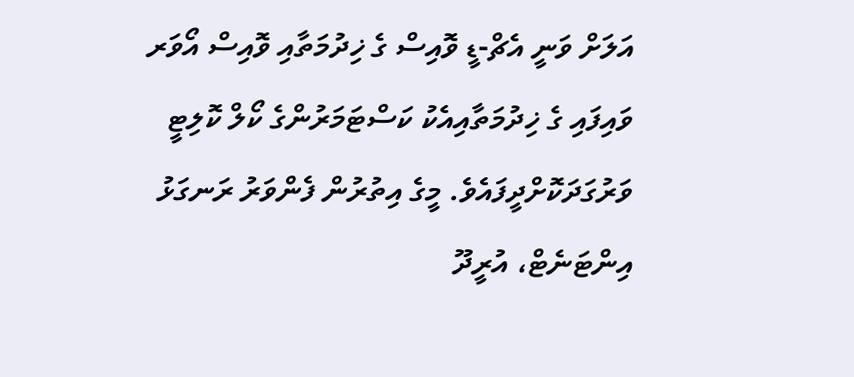އަލަށް ވަނީ އެޗް-ޑީ ވޮއިސް ގެ ޚިދުމަތާއި ވޮއިސް އޯވަރ ވައިފައި ގެ ޚިދުމަތާއިއެކު ކަސްޓަމަރުންގެ ކޯލް ކޮލިޓީ ވަރުގަދަކޮށްދީފައެވެ. މީގެ އިތުރުން ފެންވަރު ރަނގަޅު އިންޓަނެޓް، އުރީދޫ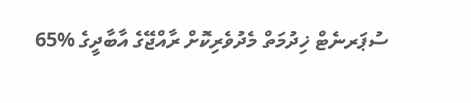ސުޕަރނެޓް ޚިދުމަތް މެދުވެރިކޮށް ރާއްޖޭގެ އާބާދީގެ %65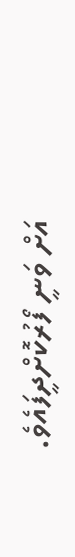އަށް ވަނީ ފޯރުކޮށްދީފައެވެ.